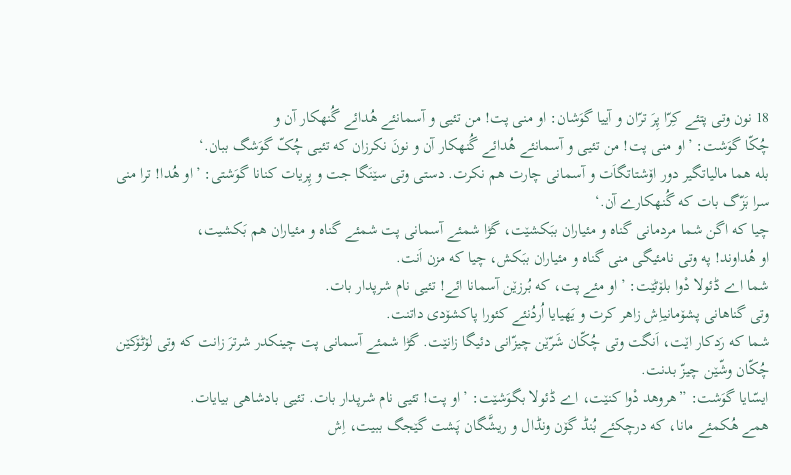18 نون وتی پتئے کِرّا پِرَ ترّان و آییا گوَشان: او منی پت! من تئیی و آسمانئے هُدائے گُنهکار آن و
چُکّا گوَشت: ’او منی پت! من تئیی و آسمانئے هُدائے گُنهکار آن و نونَ نکرزان که تئیی چُکّ گوَشگ ببان.‘
بله هما مالیاتگیر دور اۆشتاتگاَت و آسمانی چارت هم نکرت. دستی وتی سێنَگا جت و پِریات کنانا گوَشتی: ’او هُدا! ترا منی سرا بَزّگ بات که گُنهکارے آن.‘
چیا که اگن شما مردمانی گناه و مئیاران ببَکشێت، گڑا شمئے آسمانی پت شمئے گناه و مئیاران هم بَکشیت،
او هُداوند! په وتی نامئیگی منی گناه و مئیاران ببَکش، چیا که مزن اَنت.
شما اے ڈئولا دْوا بلۆٹێت: ’او مئے پت، که بُرزێن آسمانا ائے! تئیی نام شرپدار بات.
وتی گناهانی پشۆمانیاِش زاهر کرت و یَهیایا اُردُنئے کئورا پاکشۆدی داتنت.
شما که رَدکار اێت، اَنگت وتی چُکّان شَرّێن چیزّانی دئیگا زانێت. گڑا شمئے آسمانی پت چینکدر شرترَ زانت که وتی لۆٹۆکێن چُکّان وشّێن چیزّ بدنت.
ایسّایا گوَشت: ”هروهد دْوا کنێت، اے ڈئولا بگوَشێت: ’او پت! تئیی نام شرپدار بات. تئیی بادشاهی بیایات.
همے هُکمئے مانا، که درچکئے بُنڈ گۆن ونڈال و ریشَّگان پَشت گێجگ ببیت، اِش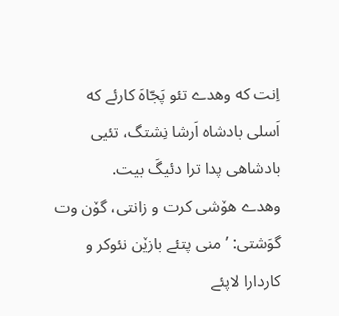اِنت که وهدے تئو پَجّاهَ کارئے که اَسلی بادشاه اَرشا نِشتگ، تئیی بادشاهی پدا ترا دئیگَ بیت.
وهدے هۆشی کرت و زانتی، گۆن وت گوَشتی: ’منی پتئے بازێن نئوکر و کاردارا لاپئے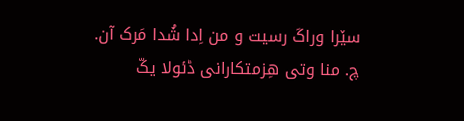سێرا وراکَ رسیت و من اِدا شُدا مَرک آن.
چ. منا وتی هِزمتکارانی ڈئولا یکّ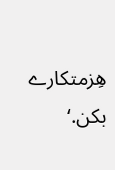هِزمتکارے بکن.‘